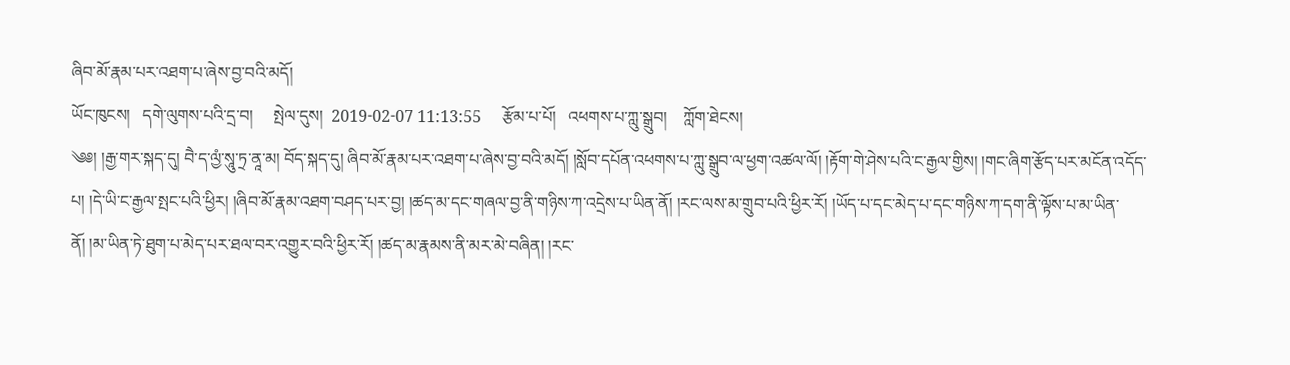ཞིབ་མོ་རྣམ་པར་འཐག་པ་ཞེས་བྱ་བའི་མདོ།
ཡོང་ཁུངས།   དགེ་ལུགས་པའི་དྲ་བ།     སྤེལ་དུས།  2019-02-07 11:13:55     རྩོམ་པ་པོ།   འཕགས་པ་ཀླུ་སྒྲུབ།    ཀློག་ཐེངས།
༄༅། །རྒྱ་གར་སྐད་དུ། བཻ་ད་ལྱཾ་སཱུ་ཏྲ་ནཱ་མ། བོད་སྐད་དུ། ཞིབ་མོ་རྣམ་པར་འཐག་པ་ཞེས་བྱ་བའི་མདོ། །སློབ་དཔོན་འཕགས་པ་ཀླུ་སྒྲུབ་ལ་ཕྱག་འཚལ་ལོ། །རྟོག་གེ་ཤེས་པའི་ང་རྒྱལ་གྱིས། །གང་ཞིག་རྩོད་པར་མངོན་འདོད་པ། །དེ་ཡི་ང་རྒྱལ་སྤང་པའི་ཕྱིར། །ཞིབ་མོ་རྣམ་འཐག་བཤད་པར་བྱ། །ཚད་མ་དང་གཞལ་བྱ་ནི་གཉིས་ཀ་འདྲེས་པ་ཡིན་ནོ། །རང་ལས་མ་གྲུབ་པའི་ཕྱིར་རོ། །ཡོད་པ་དང་མེད་པ་དང་གཉིས་ཀ་དག་ནི་ལྟོས་པ་མ་ཡིན་ནོ། །མ་ཡིན་ཏེ་ཐུག་པ་མེད་པར་ཐལ་བར་འགྱུར་བའི་ཕྱིར་རོ། །ཚད་མ་རྣམས་ནི་མར་མེ་བཞིན། །རང་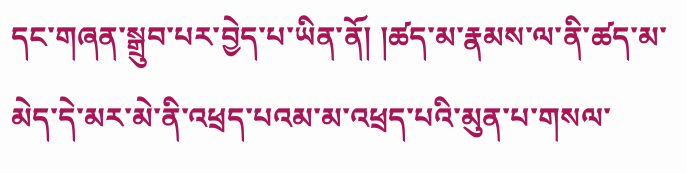དང་གཞན་སྒྲུབ་པར་བྱེད་པ་ཡིན་ནོ། །ཚད་མ་རྣམས་ལ་ནི་ཚད་མ་མེད་དེ་མར་མེ་ནི་འཕྲད་པའམ་མ་འཕྲད་པའི་མུན་པ་གསལ་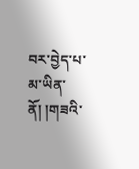བར་བྱེད་པ་མ་ཡིན་ནོ། །གཟའི་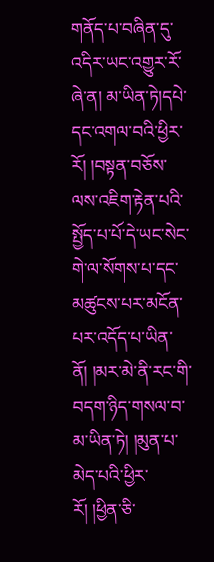གནོད་པ་བཞིན་དུ་འདིར་ཡང་འགྱུར་རོ་ཞེ་ན། མ་ཡིན་ཏེ།དཔེ་དང་འགལ་བའི་ཕྱིར་རོ། །བསྟན་བཅོས་ལས་འཇིག་རྟེན་པའི་སྤྱོད་པ་པོ་དེ་ཡང་སེང་གེ་ལ་སོགས་པ་དང་མཚུངས་པར་མངོན་པར་འདོད་པ་ཡིན་ནོ། །མར་མེ་ནི་རང་གི་བདག་ཉིད་གསལ་བ་མ་ཡིན་ཏེ། །མུན་པ་མེད་པའི་ཕྱིར་རོ། །ཕྱིན་ཅི་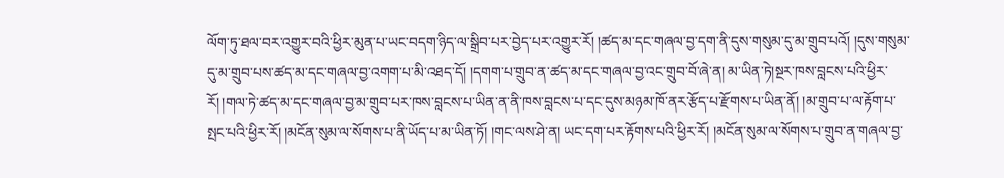ལོག་ཏུ་ཐལ་བར་འགྱུར་བའི་ཕྱིར་མུན་པ་ཡང་བདག་ཉིད་ལ་སྒྲིབ་པར་བྱེད་པར་འགྱུར་རོ། །ཚད་མ་དང་གཞལ་བྱ་དག་ནི་དུས་གསུམ་དུ་མ་གྲུབ་པའོ། །དུས་གསུམ་དུ་མ་གྲུབ་པས་ཚད་མ་དང་གཞལ་བྱ་འགག་པ་མི་འཐད་དོ། །དགག་པ་གྲུབ་ན་ཚད་མ་དང་གཞལ་བྱ་འང་གྲུབ་བོ་ཞེ་ན། མ་ཡིན་ཏེ།སྔར་ཁས་བླངས་པའི་ཕྱིར་རོ། །གལ་ཏེ་ཚད་མ་དང་གཞལ་བྱ་མ་གྲུབ་པར་ཁས་བླངས་པ་ཡིན་ན་ནི་ཁས་བླངས་པ་དང་དུས་མཉམ་ཁོ་ནར་རྩོད་པ་རྫོགས་པ་ཡིན་ནོ། །མ་གྲུབ་པ་ལ་རྟོག་པ་སྤང་པའི་ཕྱིར་རོ། །མངོན་སུམ་ལ་སོགས་པ་ནི་ཡོད་པ་མ་ཡིན་ཏོ། །གང་ལས་ཤེ་ན། ཡང་དག་པར་རྟོགས་པའི་ཕྱིར་རོ། །མངོན་སུམ་ལ་སོགས་པ་གྲུབ་ན་གཞལ་བྱ་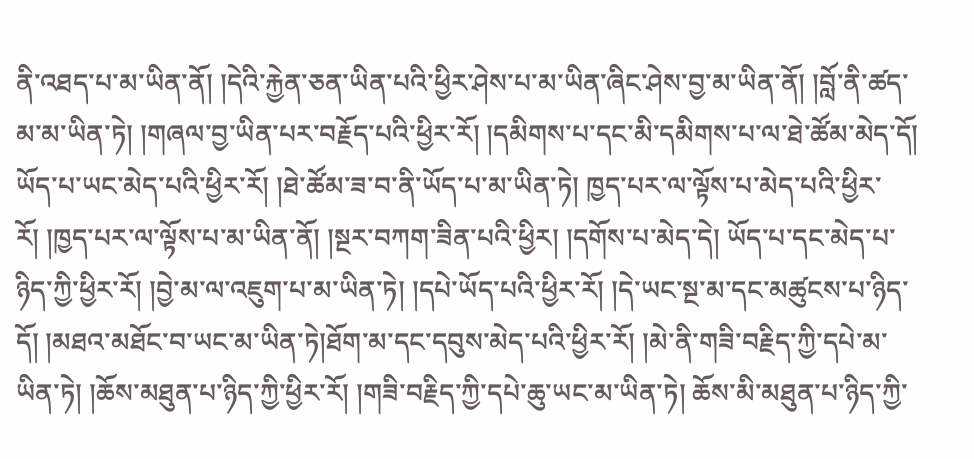ནི་འཐད་པ་མ་ཡིན་ནོ། །དེའི་རྐྱེན་ཅན་ཡིན་པའི་ཕྱིར་ཤེས་པ་མ་ཡིན་ཞིང་ཤེས་བྱ་མ་ཡིན་ནོ། །བློ་ནི་ཚད་མ་མ་ཡིན་ཏེ། །གཞལ་བྱ་ཡིན་པར་བརྗོད་པའི་ཕྱིར་རོ། །དམིགས་པ་དང་མི་དམིགས་པ་ལ་ཐེ་ཚོམ་མེད་དོ། ཡོད་པ་ཡང་མེད་པའི་ཕྱིར་རོ། །ཐེ་ཚོམ་ཟ་བ་ནི་ཡོད་པ་མ་ཡིན་ཏེ། ཁྱད་པར་ལ་ལྟོས་པ་མེད་པའི་ཕྱིར་རོ། །ཁྱད་པར་ལ་ལྟོས་པ་མ་ཡིན་ནོ། །སྔར་བཀག་ཟིན་པའི་ཕྱིར། །དགོས་པ་མེད་དེ། ཡོད་པ་དང་མེད་པ་ཉིད་ཀྱི་ཕྱིར་རོ། །བྱེ་མ་ལ་འཇུག་པ་མ་ཡིན་ཏེ། །དཔེ་ཡོད་པའི་ཕྱིར་རོ། །དེ་ཡང་སྔ་མ་དང་མཚུངས་པ་ཉིད་དོ། །མཐའ་མཐོང་བ་ཡང་མ་ཡིན་ཏེ།ཐོག་མ་དང་དབུས་མེད་པའི་ཕྱིར་རོ། །མེ་ནི་གཟི་བརྗིད་ཀྱི་དཔེ་མ་ཡིན་ཏེ། །ཆོས་མཐུན་པ་ཉིད་ཀྱི་ཕྱིར་རོ། །གཟི་བརྗིད་ཀྱི་དཔེ་ཆུ་ཡང་མ་ཡིན་ཏེ། ཆོས་མི་མཐུན་པ་ཉིད་ཀྱི་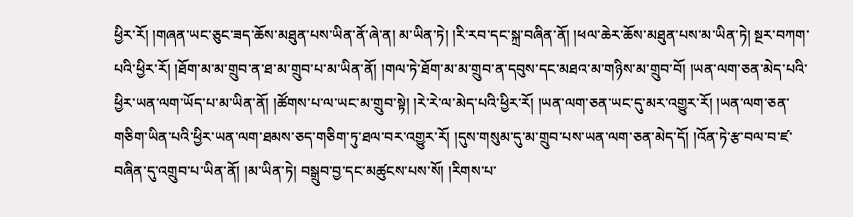ཕྱིར་རོ། །གཞན་ཡང་ཅུང་ཟད་ཆོས་མཐུན་པས་ཡིན་ནོ་ཞེ་ན། མ་ཡིན་ཏེ། །རི་རབ་དང་སྐྲ་བཞིན་ནོ། །ཕལ་ཆེར་ཆོས་མཐུན་པས་མ་ཡིན་ཏེ། སྔར་བཀག་པའི་ཕྱིར་རོ། །ཐོག་མ་མ་གྲུབ་ན་ཐ་མ་གྲུབ་པ་མ་ཡིན་ནོ། །གལ་ཏེ་ཐོག་མ་མ་གྲུབ་ན་དབུས་དང་མཐའ་མ་གཉིས་མ་གྲུབ་བོ། །ཡན་ལག་ཅན་མེད་པའི་ཕྱིར་ཡན་ལག་ཡོད་པ་མ་ཡིན་ནོ། །ཚོགས་པ་ལ་ཡང་མ་གྲུབ་སྟེ། །རེ་རེ་ལ་མེད་པའི་ཕྱིར་རོ། །ཡན་ལག་ཅན་ཡང་དུ་མར་འགྱུར་རོ། །ཡན་ལག་ཅན་གཅིག་ཡིན་པའི་ཕྱིར་ཡན་ལག་ཐམས་ཅད་གཅིག་ཏུ་ཐལ་བར་འགྱུར་རོ། །དུས་གསུམ་དུ་མ་གྲུབ་པས་ཡན་ལག་ཅན་མེད་དོ། །འོན་ཏེ་རྩ་བལ་བ་ཛ་བཞིན་དུ་འགྲུབ་པ་ཡིན་ནོ། །མ་ཡིན་ཏེ། བསྒྲུབ་བྱ་དང་མཚུངས་པས་སོ། །རིགས་པ་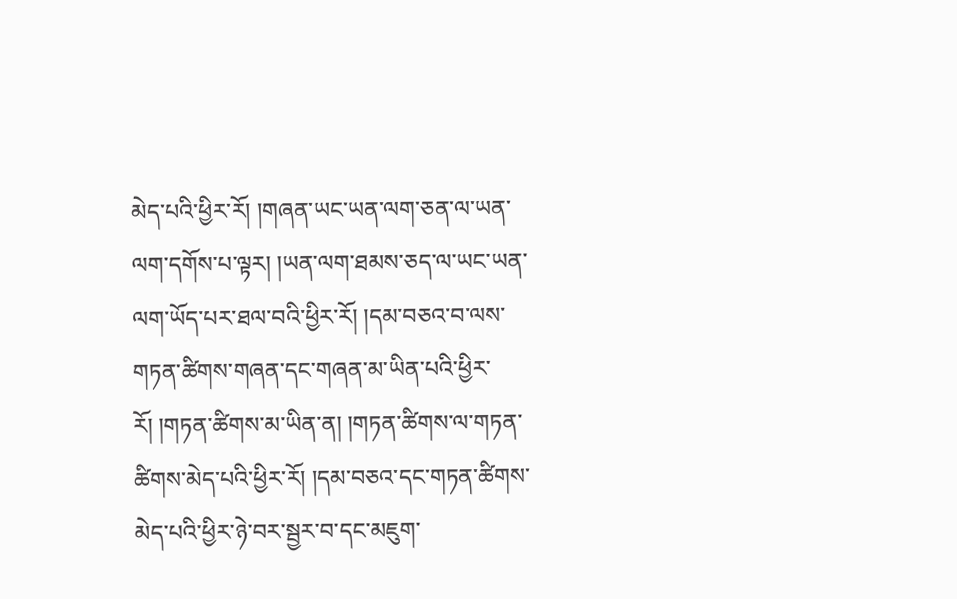མེད་པའི་ཕྱིར་རོ། །གཞན་ཡང་ཡན་ལག་ཅན་ལ་ཡན་ལག་དགོས་པ་ལྟར། །ཡན་ལག་ཐམས་ཅད་ལ་ཡང་ཡན་ལག་ཡོད་པར་ཐལ་བའི་ཕྱིར་རོ། །དམ་བཅའ་བ་ལས་གཏན་ཚིགས་གཞན་དང་གཞན་མ་ཡིན་པའི་ཕྱིར་རོ། །གཏན་ཚིགས་མ་ཡིན་ན། །གཏན་ཚིགས་ལ་གཏན་ཚིགས་མེད་པའི་ཕྱིར་རོ། །དམ་བཅའ་དང་གཏན་ཚིགས་མེད་པའི་ཕྱིར་ཉེ་བར་སྦྱར་བ་དང་མཇུག་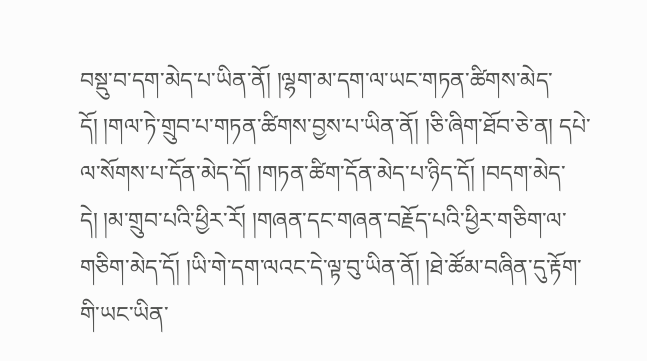བསྡུ་བ་དག་མེད་པ་ཡིན་ནོ། །ལྷག་མ་དག་ལ་ཡང་གཏན་ཚིགས་མེད་དོ། །གལ་ཏེ་གྲུབ་པ་གཏན་ཚིགས་བྱས་པ་ཡིན་ནོ། །ཅི་ཞིག་ཐོབ་ཅེ་ན། དཔེ་ལ་སོགས་པ་དོན་མེད་དོ། །གཏན་ཚིག་དོན་མེད་པ་ཉིད་དོ། །བདག་མེད་དེ། །མ་གྲུབ་པའི་ཕྱིར་རོ། །གཞན་དང་གཞན་བརྗོད་པའི་ཕྱིར་གཅིག་ལ་གཅིག་མེད་དོ། །ཡི་གེ་དག་ལའང་དེ་ལྟ་བུ་ཡིན་ནོ། །ཐེ་ཚོམ་བཞིན་དུ་རྟོག་གི་ཡང་ཡིན་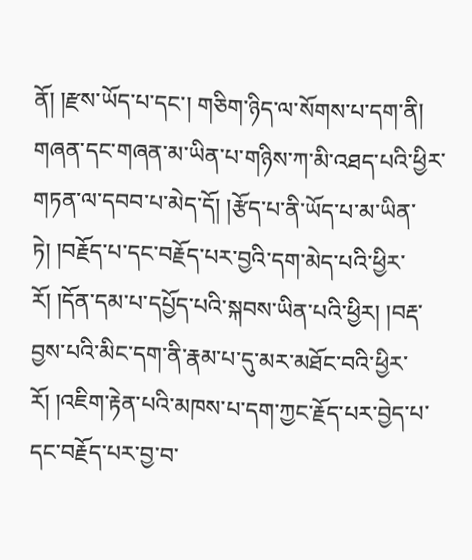ནོ། །རྫས་ཡོད་པ་དང་། གཅིག་ཉིད་ལ་སོགས་པ་དག་ནི། གཞན་དང་གཞན་མ་ཡིན་པ་གཉིས་ཀ་མི་འཐད་པའི་ཕྱིར་གཏན་ལ་དབབ་པ་མེད་དོ། །རྩོད་པ་ནི་ཡོད་པ་མ་ཡིན་ཏེ། །བརྗོད་པ་དང་བརྗོད་པར་བྱའི་དག་མེད་པའི་ཕྱིར་རོ། །དོན་དམ་པ་དཔྱོད་པའི་སྐབས་ཡིན་པའི་ཕྱིར། །བརྡ་བྱས་པའི་མིང་དག་ནི་རྣམ་པ་དུ་མར་མཐོང་བའི་ཕྱིར་རོ། །འཇིག་རྟེན་པའི་མཁས་པ་དག་ཀྱང་རྗོད་པར་བྱེད་པ་དང་བརྗོད་པར་བྱ་བ་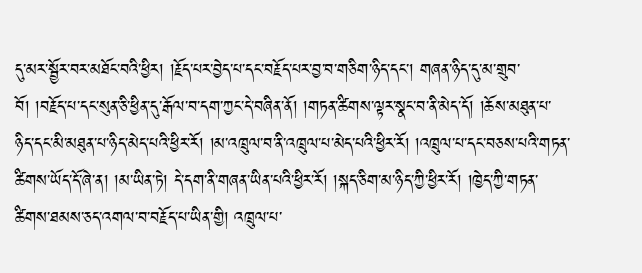དུ་མར་སྦྱོར་བར་མཐོང་བའི་ཕྱིར། །རྗོད་པར་བྱེད་པ་དང་བརྗོད་པར་བྱ་བ་གཅིག་ཉིད་དང་། གཞན་ཉིད་དུ་མ་གྲུབ་བོ། །བརྗོད་པ་དང་སུན་ཅི་ཕྱིན་དུ་རྒོལ་བ་དག་ཀྱང་དེ་བཞིན་ནོ། །གཏན་ཚིགས་ལྟར་སྣང་བ་ནི་མེད་དོ། །ཆོས་མཐུན་པ་ཉིད་དང་མི་མཐུན་པ་ཉིད་མེད་པའི་ཕྱིར་རོ། །མ་འཁྲུལ་བ་ནི་འཁྲུལ་པ་མེད་པའི་ཕྱིར་རོ། །འཁྲུལ་པ་དང་བཅས་པའི་གཏན་ཚིགས་ཡོད་དོ་ཞེ་ན། །མ་ཡིན་ཏེ། དེ་དག་ནི་གཞན་ཡིན་པའི་ཕྱིར་རོ། །སྐད་ཅིག་མ་ཉིད་ཀྱི་ཕྱིར་རོ། །ཁྱེད་ཀྱི་གཏན་ཚིགས་ཐམས་ཅད་འགལ་བ་བརྗོད་པ་ཡིན་གྱི། འཁྲུལ་པ་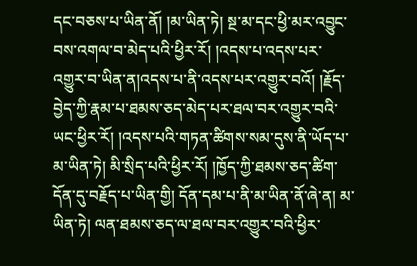དང་བཅས་པ་ཡིན་ནོ། །མ་ཡིན་ཏེ། སྔ་མ་དང་ཕྱི་མར་འབྱུང་བས་འགལ་བ་མེད་པའི་ཕྱིར་རོ། །འདས་པ་འདས་པར་འགྱུར་བ་ཡིན་ན།འདས་པ་ནི་འདས་པར་འགྱུར་བའོ། །རྗོད་བྱེད་ཀྱི་རྣམ་པ་ཐམས་ཅད་མེད་པར་ཐལ་བར་འགྱུར་བའི་ཡང་ཕྱིར་རོ། །འདས་པའི་གཏན་ཚིགས་སམ་དུས་ནི་ཡོད་པ་མ་ཡིན་ཏེ། མི་སྲིད་པའི་ཕྱིར་རོ། །ཁྱོད་ཀྱི་ཐམས་ཅད་ཚིག་དོན་དུ་བརྗོད་པ་ཡིན་གྱི། དོན་དམ་པ་ནི་མ་ཡིན་ནོ་ཞེ་ན། མ་ཡིན་ཏེ། ལན་ཐམས་ཅད་ལ་ཐལ་བར་འགྱུར་བའི་ཕྱིར་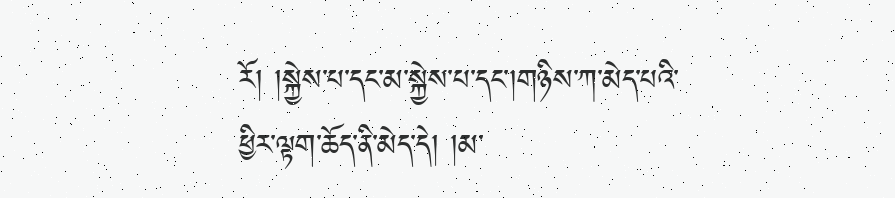རོ། །སྐྱེས་པ་དང་མ་སྐྱེས་པ་དང་།གཉིས་ཀ་མེད་པའི་ཕྱིར་ལྟག་ཆོད་ནི་མེད་དེ། །མ་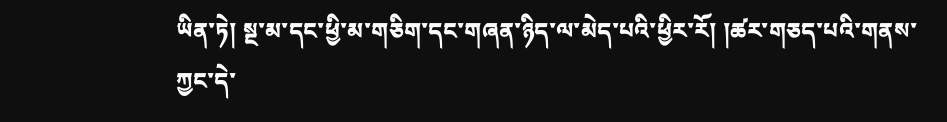ཡིན་ཏེ། སྔ་མ་དང་ཕྱི་མ་གཅིག་དང་གཞན་ཉིད་ལ་མེད་པའི་ཕྱིར་རོ། །ཚར་གཅད་པའི་གནས་ཀྱང་དེ་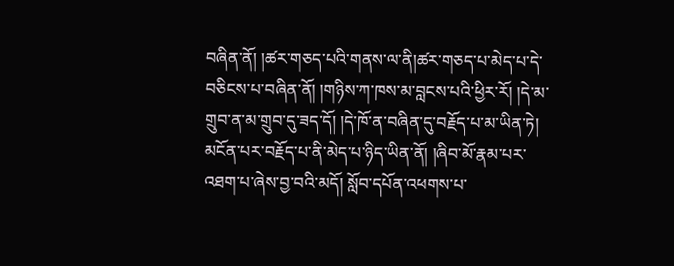བཞིན་ནོ། །ཚར་གཅད་པའི་གནས་ལ་ནི།ཚར་གཅད་པ་མེད་པ་དེ་བཅིངས་པ་བཞིན་ནོ། །གཉིས་ཀ་ཁས་མ་བླངས་པའི་ཕྱིར་རོ། །དེ་མ་གྲུབ་ན་མ་གྲུབ་དུ་ཟད་དོ། །དེ་ཁོ་ན་བཞིན་དུ་བརྗོད་པ་མ་ཡིན་ཏེ། མངོན་པར་བརྗོད་པ་ནི་མེད་པ་ཉིད་ཡིན་ནོ། །ཞིབ་མོ་རྣམ་པར་འཐག་པ་ཞེས་བྱ་བའི་མདོ། སློབ་དཔོན་འཕགས་པ་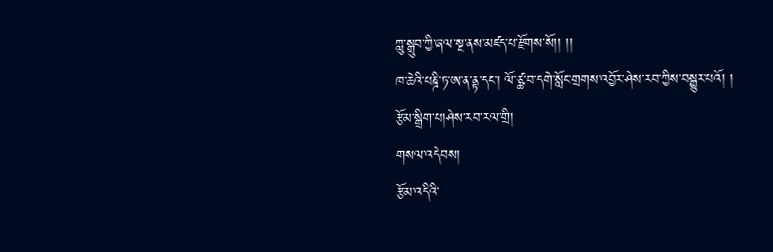ཀླུ་སྒྲུབ་ཀྱི་ཞལ་སྔ་ནས་མཛད་པ་རྫོགས་སོ།། །།
ཁ་ཆེའི་པཎྜི་ཏ་ཨ་ན་ནྟ་དང་། ལོ་ཙྪ་བ་དགེ་སློང་གྲགས་འབྱོར་ཤེས་རབ་ཀྱིས་བསྒྱུར་པའོ། །
རྩོམ་སྒྲིག་པ།ཤེས་རབ་རལ་གྲི།
གསལ་འདེབས།
རྩོམ་འདིའི་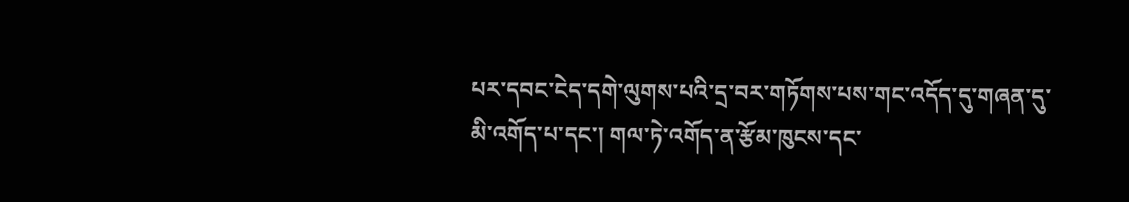པར་དབང་ངེད་དགེ་ལུགས་པའི་དྲ་བར་གཏོགས་པས་གང་འདོད་དུ་གཞན་དུ་མི་འགོད་པ་དང་། གལ་ཏེ་འགོད་ན་རྩོམ་ཁུངས་དང་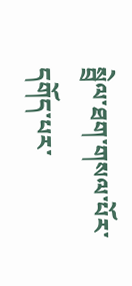སྦྲེལ་ཐག་གསལ་པོར་དགོད་པར་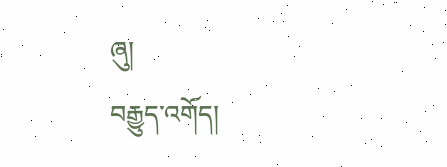ཞུ།
བརྒྱུད་འགོད།